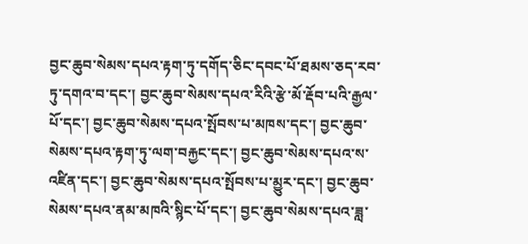བྱང་ཆུབ་སེམས་དཔའ་རྟག་ཏུ་དགོད་ཅིང་དབང་པོ་ཐམས་ཅད་རབ་ཏུ་དགའ་བ་དང་། བྱང་ཆུབ་སེམས་དཔའ་རིའི་རྩེ་མོ་རྡོབ་པའི་རྒྱལ་པོ་དང་། བྱང་ཆུབ་སེམས་དཔའ་སྤོབས་པ་མཁས་དང་། བྱང་ཆུབ་སེམས་དཔའ་རྟག་ཏུ་ལག་བརྐྱང་དང་། བྱང་ཆུབ་སེམས་དཔའ་ས་འཛིན་དང་། བྱང་ཆུབ་སེམས་དཔའ་སྤོབས་པ་མྱུར་དང་། བྱང་ཆུབ་སེམས་དཔའ་ནམ་མཁའི་སྙིང་པོ་དང་། བྱང་ཆུབ་སེམས་དཔའ་ཟླ་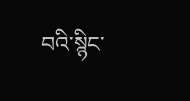བའི་སྙིང་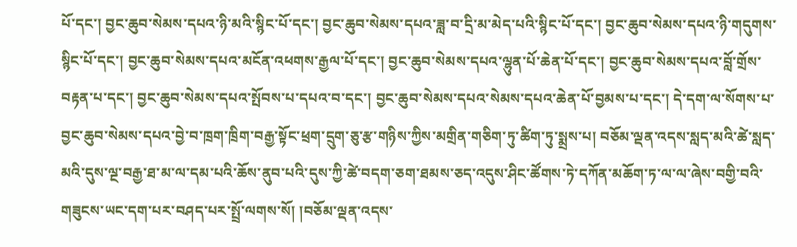པོ་དང་། བྱང་ཆུབ་སེམས་དཔའ་ཉི་མའི་སྙིང་པོ་དང་། བྱང་ཆུབ་སེམས་དཔའ་ཟླ་བ་དྲི་མ་མེད་པའི་སྙིང་པོ་དང་། བྱང་ཆུབ་སེམས་དཔའ་ཉི་གདུགས་སྙིང་པོ་དང་། བྱང་ཆུབ་སེམས་དཔའ་མངོན་འཕགས་རྒྱལ་པོ་དང་། བྱང་ཆུབ་སེམས་དཔའ་ལྷུན་པོ་ཆེན་པོ་དང་། བྱང་ཆུབ་སེམས་དཔའ་བློ་གྲོས་བརྟན་པ་དང་། བྱང་ཆུབ་སེམས་དཔའ་སྤོབས་པ་དཔའ་བ་དང་། བྱང་ཆུབ་སེམས་དཔའ་སེམས་དཔའ་ཆེན་པོ་བྱམས་པ་དང་། དེ་དག་ལ་སོགས་པ་བྱང་ཆུབ་སེམས་དཔའ་བྱེ་བ་ཁྲག་ཁྲིག་བརྒྱ་སྟོང་ཕྲག་དྲུག་ཅུ་རྩ་གཉིས་ཀྱིས་མགྲིན་གཅིག་ཏུ་ཚིག་ཏུ་སྨྲས་པ། བཅོམ་ལྡན་འདས་སླད་མའི་ཚེ་སླད་མའི་དུས་ལྔ་བརྒྱ་ཐ་མ་ལ་དམ་པའི་ཆོས་ནུབ་པའི་དུས་ཀྱི་ཚེ་བདག་ཅག་ཐམས་ཅད་འདུས་ཤིང་ཚོགས་ཏེ་དཀོན་མཆོག་ཏ་ལ་ལ་ཞེས་བགྱི་བའི་གཟུངས་ཡང་དག་པར་བཤད་པར་སྤྲོ་ལགས་སོ། །བཅོམ་ལྡན་འདས་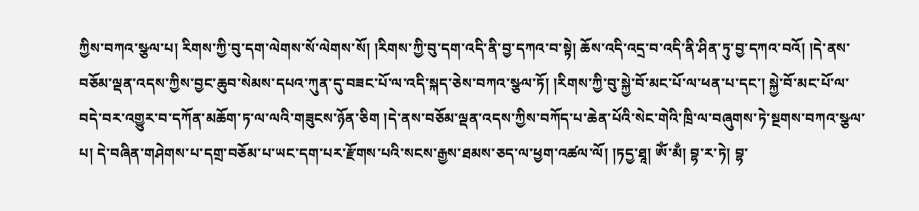ཀྱིས་བཀའ་སྩལ་པ། རིགས་ཀྱི་བུ་དག་ལེགས་སོ་ལེགས་སོ། །རིགས་ཀྱི་བུ་དག་འདི་ནི་བྱ་དཀའ་བ་སྟེ། ཆོས་འདི་འདྲ་བ་འདི་ནི་ཤིན་ཏུ་བྱ་དཀའ་བའོ། །དེ་ནས་བཅོམ་ལྡན་འདས་ཀྱིས་བྱང་ཆུབ་སེམས་དཔའ་ཀུན་དུ་བཟང་པོ་ལ་འདི་སྐད་ཅེས་བཀའ་སྩལ་ཏོ། །རིགས་ཀྱི་བུ་སྐྱེ་བོ་མང་པོ་ལ་ཕན་པ་དང་། སྐྱེ་བོ་མང་པོ་ལ་བདེ་བར་འགྱུར་བ་དཀོན་མཆོག་ཏ་ལ་ལའི་གཟུངས་ཉོན་ཅིག །དེ་ནས་བཅོམ་ལྡན་འདས་ཀྱིས་བཀོད་པ་ཆེན་པོའི་སེང་གེའི་ཁྲི་ལ་བཞུགས་ཏེ་སྔགས་བཀའ་སྩལ་པ། དེ་བཞིན་གཤེགས་པ་དགྲ་བཅོམ་པ་ཡང་དག་པར་རྫོགས་པའི་སངས་རྒྱས་ཐམས་ཅད་ལ་ཕྱག་འཚལ་ལོ། །ཏདྱ་ཐཱ། ཨོཾ་མྃ། བྷ་ར་ཏེ། བྷ་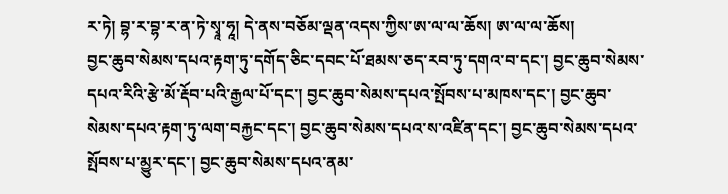ར་ཏེ། བྷ་ར་བྷ་ར་ན་ཏེ་སྭཱ་ཧཱ། དེ་ནས་བཅོམ་ལྡན་འདས་ཀྱིས་ཨ་ལ་ལ་ཆོས། ཨ་ལ་ལ་ཆོས།
བྱང་ཆུབ་སེམས་དཔའ་རྟག་ཏུ་དགོད་ཅིང་དབང་པོ་ཐམས་ཅད་རབ་ཏུ་དགའ་བ་དང་། བྱང་ཆུབ་སེམས་དཔའ་རིའི་རྩེ་མོ་རྡོབ་པའི་རྒྱལ་པོ་དང་། བྱང་ཆུབ་སེམས་དཔའ་སྤོབས་པ་མཁས་དང་། བྱང་ཆུབ་སེམས་དཔའ་རྟག་ཏུ་ལག་བརྐྱང་དང་། བྱང་ཆུབ་སེམས་དཔའ་ས་འཛིན་དང་། བྱང་ཆུབ་སེམས་དཔའ་སྤོབས་པ་མྱུར་དང་། བྱང་ཆུབ་སེམས་དཔའ་ནམ་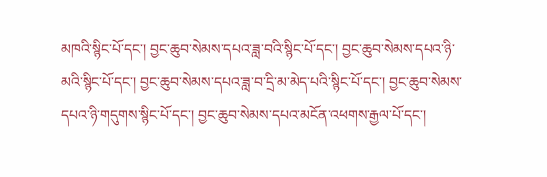མཁའི་སྙིང་པོ་དང་། བྱང་ཆུབ་སེམས་དཔའ་ཟླ་བའི་སྙིང་པོ་དང་། བྱང་ཆུབ་སེམས་དཔའ་ཉི་མའི་སྙིང་པོ་དང་། བྱང་ཆུབ་སེམས་དཔའ་ཟླ་བ་དྲི་མ་མེད་པའི་སྙིང་པོ་དང་། བྱང་ཆུབ་སེམས་དཔའ་ཉི་གདུགས་སྙིང་པོ་དང་། བྱང་ཆུབ་སེམས་དཔའ་མངོན་འཕགས་རྒྱལ་པོ་དང་།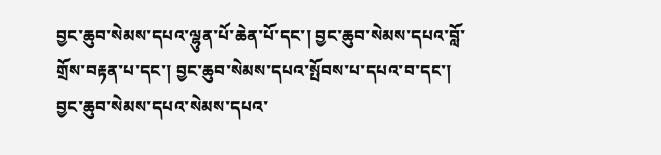བྱང་ཆུབ་སེམས་དཔའ་ལྷུན་པོ་ཆེན་པོ་དང་། བྱང་ཆུབ་སེམས་དཔའ་བློ་གྲོས་བརྟན་པ་དང་། བྱང་ཆུབ་སེམས་དཔའ་སྤོབས་པ་དཔའ་བ་དང་། བྱང་ཆུབ་སེམས་དཔའ་སེམས་དཔའ་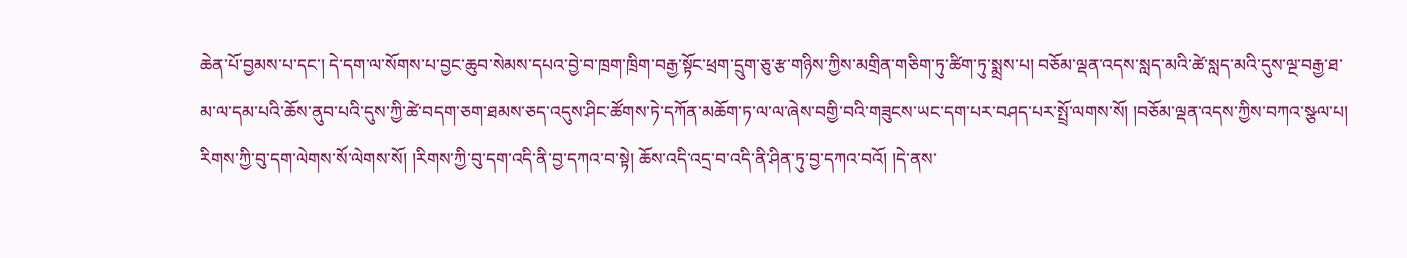ཆེན་པོ་བྱམས་པ་དང་། དེ་དག་ལ་སོགས་པ་བྱང་ཆུབ་སེམས་དཔའ་བྱེ་བ་ཁྲག་ཁྲིག་བརྒྱ་སྟོང་ཕྲག་དྲུག་ཅུ་རྩ་གཉིས་ཀྱིས་མགྲིན་གཅིག་ཏུ་ཚིག་ཏུ་སྨྲས་པ། བཅོམ་ལྡན་འདས་སླད་མའི་ཚེ་སླད་མའི་དུས་ལྔ་བརྒྱ་ཐ་མ་ལ་དམ་པའི་ཆོས་ནུབ་པའི་དུས་ཀྱི་ཚེ་བདག་ཅག་ཐམས་ཅད་འདུས་ཤིང་ཚོགས་ཏེ་དཀོན་མཆོག་ཏ་ལ་ལ་ཞེས་བགྱི་བའི་གཟུངས་ཡང་དག་པར་བཤད་པར་སྤྲོ་ལགས་སོ། །བཅོམ་ལྡན་འདས་ཀྱིས་བཀའ་སྩལ་པ། རིགས་ཀྱི་བུ་དག་ལེགས་སོ་ལེགས་སོ། །རིགས་ཀྱི་བུ་དག་འདི་ནི་བྱ་དཀའ་བ་སྟེ། ཆོས་འདི་འདྲ་བ་འདི་ནི་ཤིན་ཏུ་བྱ་དཀའ་བའོ། །དེ་ནས་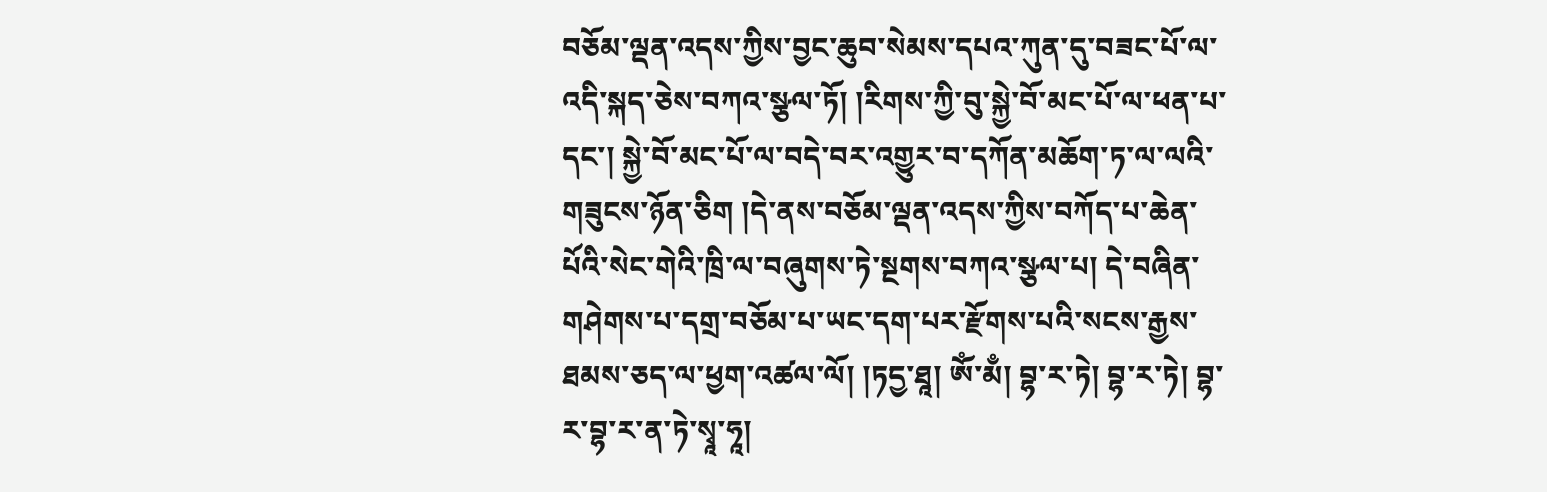བཅོམ་ལྡན་འདས་ཀྱིས་བྱང་ཆུབ་སེམས་དཔའ་ཀུན་དུ་བཟང་པོ་ལ་འདི་སྐད་ཅེས་བཀའ་སྩལ་ཏོ། །རིགས་ཀྱི་བུ་སྐྱེ་བོ་མང་པོ་ལ་ཕན་པ་དང་། སྐྱེ་བོ་མང་པོ་ལ་བདེ་བར་འགྱུར་བ་དཀོན་མཆོག་ཏ་ལ་ལའི་གཟུངས་ཉོན་ཅིག །དེ་ནས་བཅོམ་ལྡན་འདས་ཀྱིས་བཀོད་པ་ཆེན་པོའི་སེང་གེའི་ཁྲི་ལ་བཞུགས་ཏེ་སྔགས་བཀའ་སྩལ་པ། དེ་བཞིན་གཤེགས་པ་དགྲ་བཅོམ་པ་ཡང་དག་པར་རྫོགས་པའི་སངས་རྒྱས་ཐམས་ཅད་ལ་ཕྱག་འཚལ་ལོ། །ཏདྱ་ཐཱ། ཨོཾ་མྃ། བྷ་ར་ཏེ། བྷ་ར་ཏེ། བྷ་ར་བྷ་ར་ན་ཏེ་སྭཱ་ཧཱ།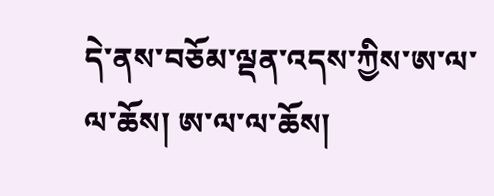དེ་ནས་བཅོམ་ལྡན་འདས་ཀྱིས་ཨ་ལ་ལ་ཆོས། ཨ་ལ་ལ་ཆོས།